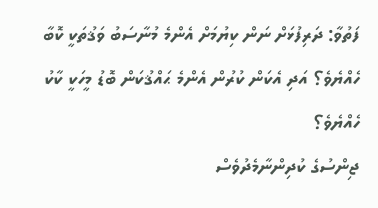ފަތުވާ: ދަރިފުޅަށް ނަން ކިޔުމަށް އެންމެ މުނާސަބު ވަޤުތަކީ ކޮބާ ހެއްޔެވެ؟ އަދި އެކަން ކުރުން އެންމެ ޙައްޤުކަން ބޮޑު މީހަކީ ކާކު ހެއްޔެވެ؟
ޖިންސުގެ ކުދިންނާމެދުވެސް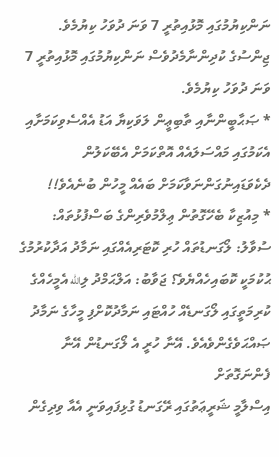ނަންކިޔުމުގައި މޮޅުއިތުރީ 7 ވަނަ ދުވަހު ކިޔުމެވެ.
ޖިންސުގެ ކުދިންނާމެދުވެސް ނަންކިޔުމުގައި މޮޅުއިތުރީ 7 ވަނަ ދުވަހު ކިޔުމެވެ.
* ޞަޙާބީންނާއި ތާބިޢީން ލަވަކިޔާ އަޑު އެއްސެވިކަމަށާއި އެކަމުގައި މައްސަލައެއް އޮތްކަމަށް އެބޭކަލުން ދެކެވަޑައިނުގަންނަވާކަމަށް ބައެއް މީހުން ބުނެއެވެ!!
* މިއުޒިކާ ބެހޭގޮތުން ޢިލްމުވެރިންގެ ބަސްފުޅުތައް:
ސުވާލު: ލޯގަނޑުތައް ހުރި ކޮޓަރިއެއްގައި ނަމާދު އަދާކުރުމުގެ ޙުކުމަކީ ކޮބައިހެއްޔެވެ؟ ޖަވާބު: އަލްޙަމްދު ލިالله އެމީހެއްގެ ކުރިމަތީގައި ލޯގަނޑެއް ހުއްޓައި ނަމާދުކޮށްފި މީހާގެ ނަމާދު ޞައްޙަވެގެންވެއެވެ. އޭނާ ހުރީ އެ ލޯގަނޑުން އޭނާ ފެންނަގޮތަށް
އިސްލާމީ ޝަރީޢަތުގައި ރޭގަނޑު ގުޅިފައިވަނީ އެއާ ވިދިގެން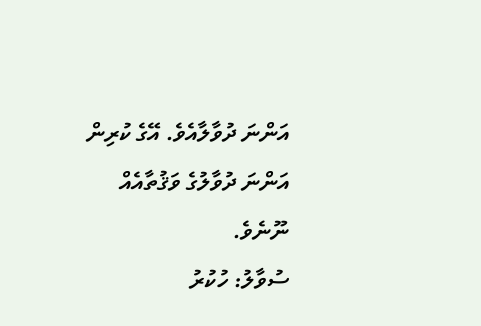އަންނަ ދުވާލާއެވެ. އޭގެ ކުރިން އަންނަ ދުވާލުގެ ވަޤުތާއެއް ނޫނެވެ.
ސުވާލު: ހުކުރު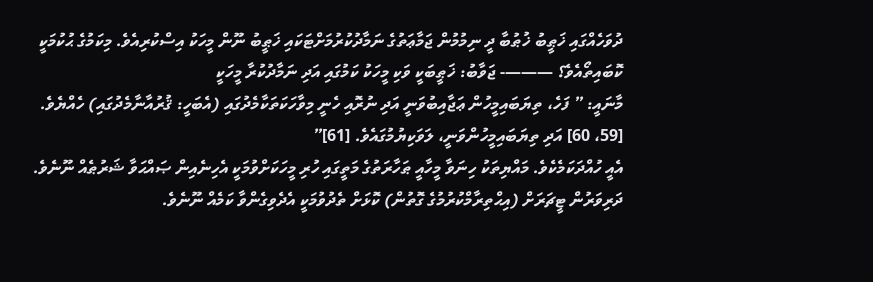ދުވަހެއްގައި ޚަޠީބު ޚުޠުބާ ދީ ނިމުމުން ޖަމާޢަތުގެ ނަމާދުކުރުމަށްޓަކައި ޚަޠީބު ނޫން މީހަކު އިސްކުރިއެވެ. މިކަމުގެ ޙުކުމަކީ ކޮބައިތޯއެވެ؟ ———- ޖަވާބު: ޚަޠީބަކީ ވަކި މީހަކު ކަމުގައި އަދި ނަމާދުކުރާ މީހަކީ
މާނައީ: ” ފަހެ، ތިޔަބައިމީހުން ޢަޖާއިބުވަނީ އަދި ނުރޮއި ހެނީ މިވާހަކަތަކާމެދުގައި (އެބަހީ: ޤުރުއާނާމެދުގައި) ހެއްޔެވެ. [59، 60] އަދި ތިޔަބައިމީހުންވަނީ، ލަވަކިޔުމުގައެވެ. [61]”
އެއީ ހުއްދަކަމެކެވެ. މައްޔިތަކު ހިނަވާ މީހާއީ ޠަހާރަތުގެ މަތީގައި ހުރި މީހަކަށްވުމަކީ އެހިނެއިން ޞައްޙަވާ ޝަރުޠެއް ނޫނެވެ.
ދަރިވަރުން ޓީޗަރަށް (އިޙްތިރާމްކުރުމުގެ ގޮތުން) ކޮޅަށް ތެދުވުމަކީ އެދެވިގެންވާ ކަމެއް ނޫނެވެ.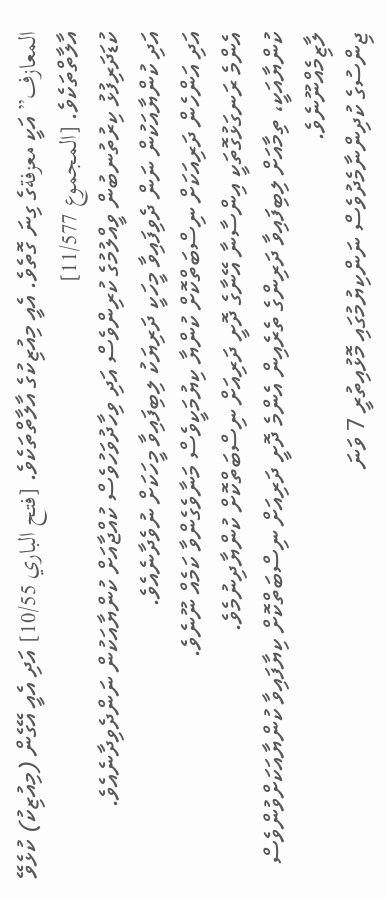المعازف” އަކީ معزفةގެ ގިނަ ގޮތެވެ. އެއީ މިއުޒިކުގެ އާލާތްތަކެވެ. [فتح الباري 10/55] އަދި އެއީ އޭގެން (މިއުޒިކު) ކުޅެވޭ އާލާތްތަކެވެ. [المجموع 11/577]
ކުޑަދަރިފުޅު ކިރުތުނބުން ވީއްލުމުގެ ކުރިންވެސް އަދި ވިހާދުވަހުވެސް ކުއްޖާއަށް ކުންޔާއަކުން ނަންދެވިދާނެއެވެ.
އަދި ކުންޔާއަކުން ނަން ދެވިފައިވާ މީހަކީ ދަރިޔަކު ލިބިފައިވާ މީހަކަށް ނުވެދާނެއެވެ.
އަދި އަންހެން ދަރިއަކަށް ނިސްބަތްކޮށް ކުންޔާ ކިޔުމަކީވެސް މަނާވެގެންވާ ކަމެއް ނޫނެވެ.
އެންމެ ރަނގަޅުގޮތަކީ އިންސާނާ އޭނާގެ ދޮށީ ދަރިއަށް ނިސްބަތްކޮށް ކުންޔާދިނުމެވެ.
ކުންޔާއަކީ، ތިމާއަށް ލިބިފައިވާ ދަރިންގެ ތެރެއިން އެންމެ ދޮށީ ދަރިއަށް ނިސްބަތްކޮށް ކިޔާފައިވާ ކުންޔާއަކަށްވުންވެސް ލާޒިމެއްނޫނެވެ.
ޖިންސުގެ ކުދިންނާމެދުވެސް ނަންކިޔުމުގައި މޮޅުއިތުރީ 7 ވަނަ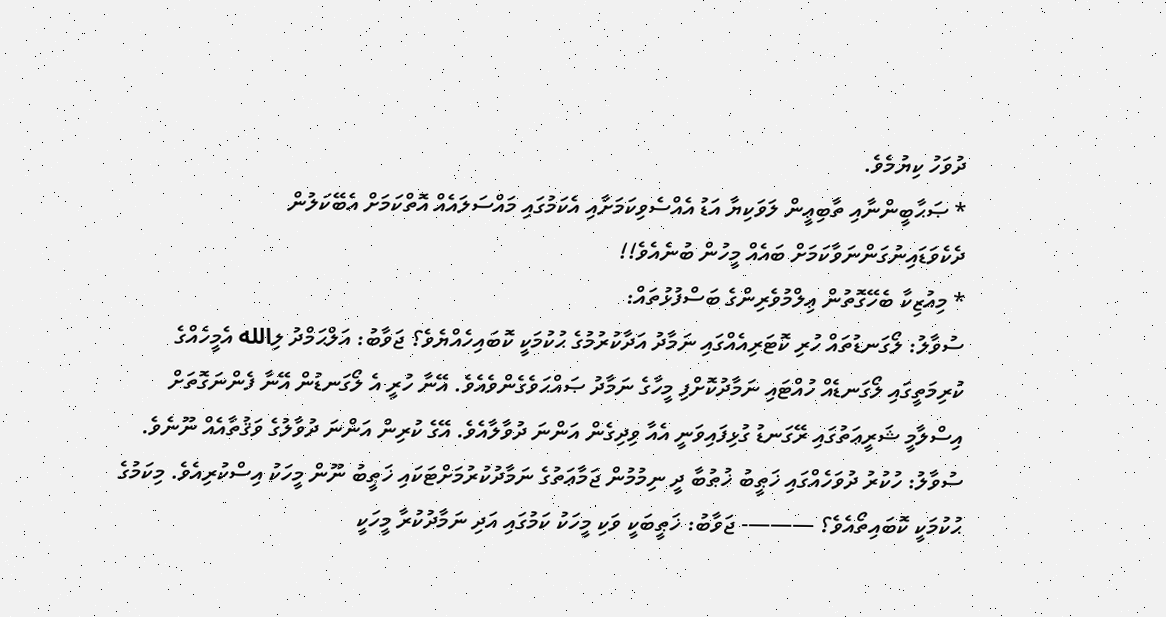ދުވަހު ކިޔުމެވެ.
* ޞަޙާބީންނާއި ތާބިޢީން ލަވަކިޔާ އަޑު އެއްސެވިކަމަށާއި އެކަމުގައި މައްސަލައެއް އޮތްކަމަށް އެބޭކަލުން ދެކެވަޑައިނުގަންނަވާކަމަށް ބައެއް މީހުން ބުނެއެވެ!!
* މިއުޒިކާ ބެހޭގޮތުން ޢިލްމުވެރިންގެ ބަސްފުޅުތައް:
ސުވާލު: ލޯގަނޑުތައް ހުރި ކޮޓަރިއެއްގައި ނަމާދު އަދާކުރުމުގެ ޙުކުމަކީ ކޮބައިހެއްޔެވެ؟ ޖަވާބު: އަލްޙަމްދު ލިالله އެމީހެއްގެ ކުރިމަތީގައި ލޯގަނޑެއް ހުއްޓައި ނަމާދުކޮށްފި މީހާގެ ނަމާދު ޞައްޙަވެގެންވެއެވެ. އޭނާ ހުރީ އެ ލޯގަނޑުން އޭނާ ފެންނަގޮތަށް
އިސްލާމީ ޝަރީޢަތުގައި ރޭގަނޑު ގުޅިފައިވަނީ އެއާ ވިދިގެން އަންނަ ދުވާލާއެވެ. އޭގެ ކުރިން އަންނަ ދުވާލުގެ ވަޤުތާއެއް ނޫނެވެ.
ސުވާލު: ހުކުރު ދުވަހެއްގައި ޚަޠީބު ޚުޠުބާ ދީ ނިމުމުން ޖަމާޢަތުގެ ނަމާދުކުރުމަށްޓަކައި ޚަޠީބު ނޫން މީހަކު އިސްކުރިއެވެ. މިކަމުގެ ޙުކުމަކީ ކޮބައިތޯއެވެ؟ ———- ޖަވާބު: ޚަޠީބަކީ ވަކި މީހަކު ކަމުގައި އަދި ނަމާދުކުރާ މީހަކީ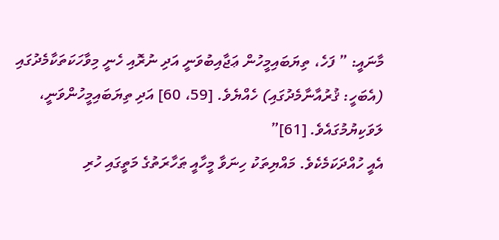މާނައީ: ” ފަހެ، ތިޔަބައިމީހުން ޢަޖާއިބުވަނީ އަދި ނުރޮއި ހެނީ މިވާހަކަތަކާމެދުގައި (އެބަހީ: ޤުރުއާނާމެދުގައި) ހެއްޔެވެ. [59، 60] އަދި ތިޔަބައިމީހުންވަނީ، ލަވަކިޔުމުގައެވެ. [61]”
އެއީ ހުއްދަކަމެކެވެ. މައްޔިތަކު ހިނަވާ މީހާއީ ޠަހާރަތުގެ މަތީގައި ހުރި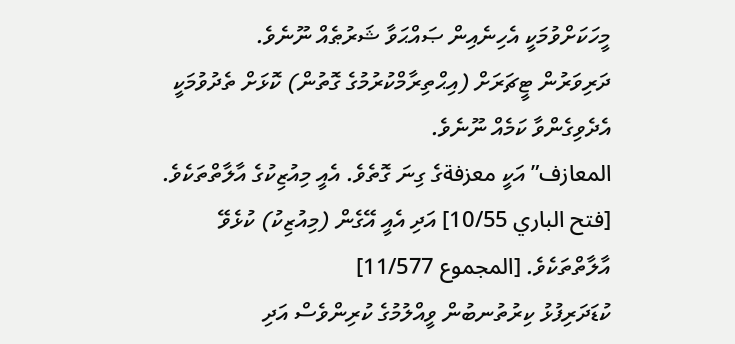މީހަކަށްވުމަކީ އެހިނެއިން ޞައްޙަވާ ޝަރުޠެއް ނޫނެވެ.
ދަރިވަރުން ޓީޗަރަށް (އިޙްތިރާމްކުރުމުގެ ގޮތުން) ކޮޅަށް ތެދުވުމަކީ އެދެވިގެންވާ ކަމެއް ނޫނެވެ.
المعازف” އަކީ معزفةގެ ގިނަ ގޮތެވެ. އެއީ މިއުޒިކުގެ އާލާތްތަކެވެ. [فتح الباري 10/55] އަދި އެއީ އޭގެން (މިއުޒިކު) ކުޅެވޭ އާލާތްތަކެވެ. [المجموع 11/577]
ކުޑަދަރިފުޅު ކިރުތުނބުން ވީއްލުމުގެ ކުރިންވެސް އަދި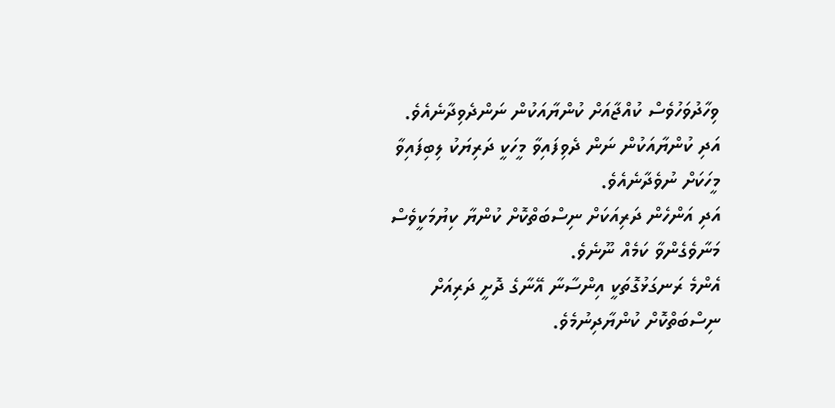ވިހާދުވަހުވެސް ކުއްޖާއަށް ކުންޔާއަކުން ނަންދެވިދާނެއެވެ.
އަދި ކުންޔާއަކުން ނަން ދެވިފައިވާ މީހަކީ ދަރިޔަކު ލިބިފައިވާ މީހަކަށް ނުވެދާނެއެވެ.
އަދި އަންހެން ދަރިއަކަށް ނިސްބަތްކޮށް ކުންޔާ ކިޔުމަކީވެސް މަނާވެގެންވާ ކަމެއް ނޫނެވެ.
އެންމެ ރަނގަޅުގޮތަކީ އިންސާނާ އޭނާގެ ދޮށީ ދަރިއަށް ނިސްބަތްކޮށް ކުންޔާދިނުމެވެ.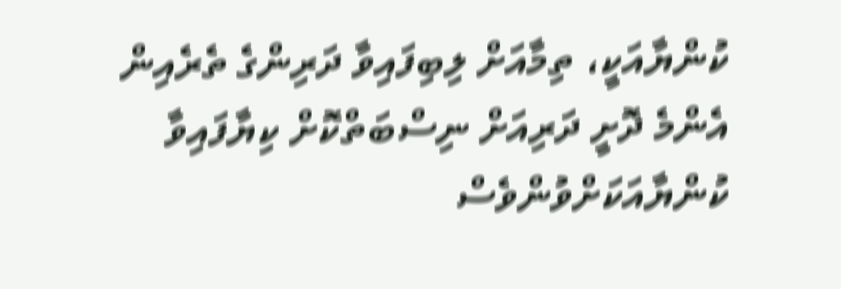ކުންޔާއަކީ، ތިމާއަށް ލިބިފައިވާ ދަރިންގެ ތެރެއިން އެންމެ ދޮށީ ދަރިއަށް ނިސްބަތްކޮށް ކިޔާފައިވާ ކުންޔާއަކަށްވުންވެސް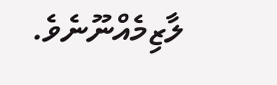ލާޒިމެއްނޫނެވެ.